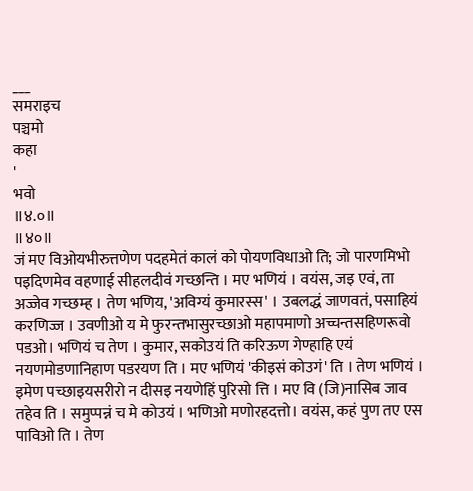___
समराइच
पञ्चमो
कहा
'
भवो
॥४.०॥
॥४०॥
जं मए विओयभीरुत्तणेण पदहमेतं कालं को पोयणविधाओ ति; जो पारणमिभो पइदिणमेव वहणाई सीहलदीवं गच्छन्ति । मए भणियं । वयंस, जइ एवं, ता अज्जेव गच्छम्ह । तेण भणिय, 'अविग्यं कुमारस्स' । उबलद्धं जाणवतं, पसाहियं करणिज्ज । उवणीओ य मे फुरन्तभासुरच्छाओ महापमाणो अच्चन्तसहिणरूवो पडओ। भणियं च तेण । कुमार, सकोउयं ति करिऊण गेण्हाहि एयं नयणमोडणानिहाण पडरयण ति । मए भणियं 'कीइसं कोउगं' ति । तेण भणियं । इमेण पच्छाइयसरीरो न दीसइ नयणेहिं पुरिसो त्ति । मए वि (जि)नासिब जाव तहेव ति । समुप्पन्नं च मे कोउयं । भणिओ मणोरहदत्तो। वयंस, कहं पुण तए एस पाविओ ति । तेण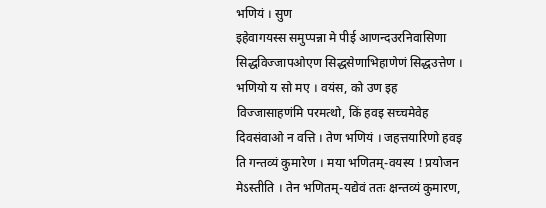भणियं । सुण
इहेवागयस्स समुप्पन्ना मे पीई आणन्दउरनिवासिणा सिद्धविज्जापओएण सिद्धसेणाभिहाणेणं सिद्धउत्तेण । भणियो य सो मए । वयंस, को उण इह विज्जासाहणंमि परमत्थो, किं हवइ सच्चमेवेह दिवसंवाओ न वत्ति । तेण भणियं । जहत्तयारिणो हवइ ति गन्तव्यं कुमारेण । मया भणितम्-वयस्य ! प्रयोजन मेऽस्तीति । तेन भणितम्-यद्येवं ततः क्षन्तव्यं कुमारण,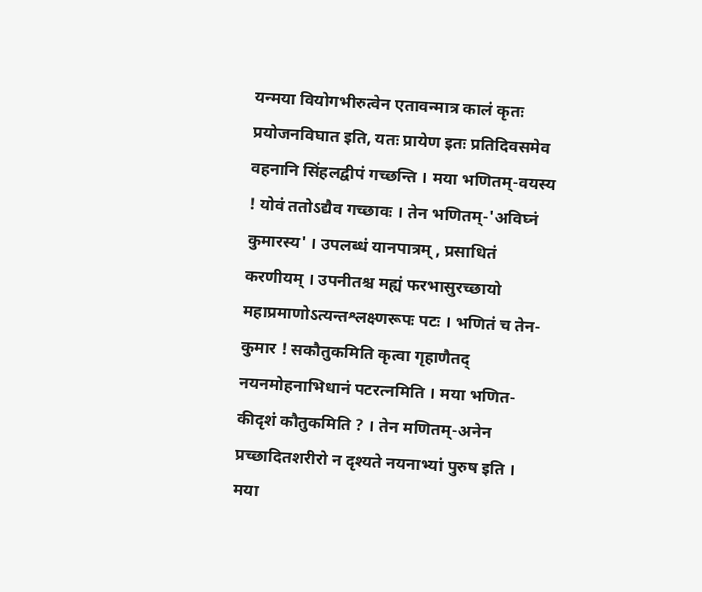यन्मया वियोगभीरुत्वेन एतावन्मात्र कालं कृतः प्रयोजनविघात इति, यतः प्रायेण इतः प्रतिदिवसमेव वहनानि सिंहलद्वीपं गच्छन्ति । मया भणितम्-वयस्य ! योवं ततोऽद्यैव गच्छावः । तेन भणितम्-'अविघ्नं कुमारस्य' । उपलब्धं यानपात्रम् , प्रसाधितं करणीयम् । उपनीतश्च मह्यं फरभासुरच्छायो महाप्रमाणोऽत्यन्तश्लक्ष्णरूपः पटः । भणितं च तेन-कुमार ! सकौतुकमिति कृत्वा गृहाणैतद् नयनमोहनाभिधानं पटरत्नमिति । मया भणित- कीदृशं कौतुकमिति ? । तेन मणितम्-अनेन प्रच्छादितशरीरो न दृश्यते नयनाभ्यां पुरुष इति । मया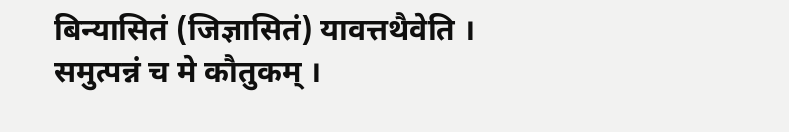बिन्यासितं (जिज्ञासितं) यावत्तथैवेति । समुत्पन्नं च मे कौतुकम् ।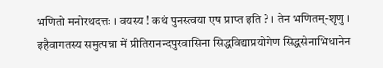भणितो मनोरथदत्तः । वयस्य ! कथं पुनस्त्वया एष प्राप्त इति ? । तेन भणितम्-शृणु ।
इहैवागतस्य समुत्पन्ना में प्रीतिरानन्दपुरवासिना सिद्धविद्याप्रयोगेण सिद्धसेनाभिधानेन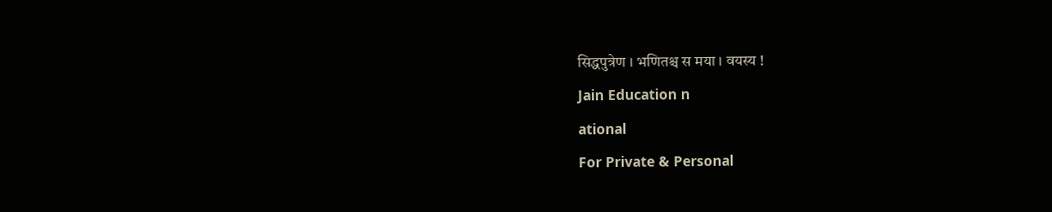सिद्धपुत्रेण । भणितश्च स मया । वयस्य !
Jain Education n
ational
For Private & Personal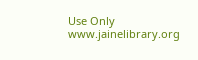Use Only
www.jainelibrary.org